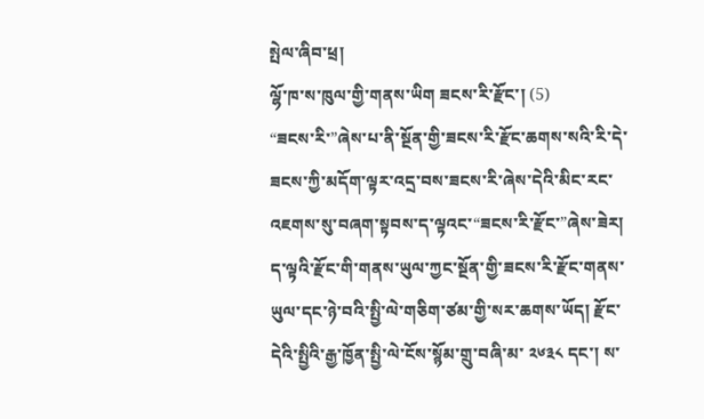སྤེལ་ཞིབ་ཕྲ།
ལྷོ་ཁ་ས་ཁུལ་གྱི་གནས་ཡིག ཟངས་རི་རྫོང་། (5)
“ཟངས་རི་”ཞེས་པ་ནི་སྔོན་གྱི་ཟངས་རི་རྫོང་ཆགས་སའི་རི་དེ་ཟངས་ཀྱི་མདོག་ལྟར་འདྲ་བས་ཟངས་རི་ཞེས་དེའི་མིང་རང་འཇགས་སུ་བཞག་སྟབས་ད་ལྟའང་“ཟངས་རི་རྫོང་”ཞེས་ཟེར། ད་ལྟའི་རྫོང་གི་གནས་ཡུལ་ཀྱང་སྔོན་གྱི་ཟངས་རི་རྫོང་གནས་ཡུལ་དང་ཉེ་བའི་སྤྱི་ལེ་གཅིག་ཙམ་གྱི་སར་ཆགས་ཡོད། རྫོང་དེའི་སྤྱིའི་རྒྱ་ཁྱོན་སྤྱི་ལེ་ངོས་སྙོམ་གྲུ་བཞི་མ་ ༢༦༣༨ དང་། ས་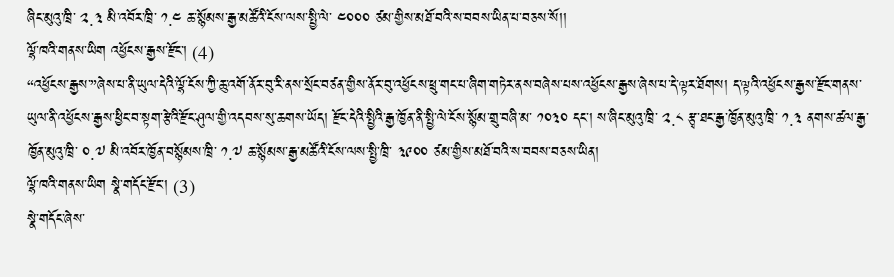ཞིང་མུའུ་ཁྲི་ ༢.༣ མི་འབོར་ཁྲི་ ༡.༤ ཆ་སྙོམས་རྒྱ་མཚོའི་ངོས་ལས་སྤྱི་ལེ་ ༤༠༠༠ ཙམ་གྱིས་མཐོ་བའི་ས་བབས་ཡིན་པ་བཅས་སོ།།
ལྷོ་ཁའི་གནས་ཡིག འཕྱོངས་རྒྱས་རྫོང་། (4)
“འཕྱོངས་རྒྱས་”ཞེས་པ་ནི་ཡུལ་དེའི་ལྷོ་ངོས་ཀྱི་ཆུ་འགོ་ནོར་བུ་རི་ནས་སྲོང་བཙན་གྱིས་ནོར་བུ་འཕྱོངས་ཕྲུ་གང་པ་ཞིག་གཏེར་ནས་བཞེས་པས་འཕྱོངས་རྒྱས་ཞེས་པ་དེ་ལྟར་ཐོགས། ད་ལྟའི་འཕྱོངས་རྒྱས་རྫོང་གནས་ཡུལ་ནི་འཕྱོངས་རྒྱས་ཕྱིང་བ་སྟག་རྩེའི་རྫོང་ཤུལ་གྱི་འདབས་སུ་ཆགས་ཡོད། རྫོང་དེའི་སྤྱིའི་རྒྱ་ཁྱོན་ནི་སྤྱི་ལེ་ངོས་སྙོམ་གྲུ་བཞི་མ་ ༡༠༣༠ དང་། ས་ཞིང་མུའུ་ཁྲི་ ༢.༨ རྩྭ་ཐང་རྒྱ་ཁྱོན་མུའུ་ཁྲི་ ༡.༣ ནགས་ཚལ་རྒྱ་ཁྱོན་མུའུ་ཁྲི་ ༠.༧ མི་འབོར་ཁྱོན་བསྙོམས་ཁྲི་ ༡.༧ ཆ་སྙོམས་རྒྱ་མཚོའི་ངོས་ལས་སྤྱི་ཁྲི་ ༣༩༠༠ ཙམ་གྱིས་མཐོ་བའི་ས་བབས་བཅས་ཡིན།
ལྷོ་ཁའི་གནས་ཡིག སྣེ་གདོང་རྫོང་། (3)
སྣེ་གདོང་ཞེས་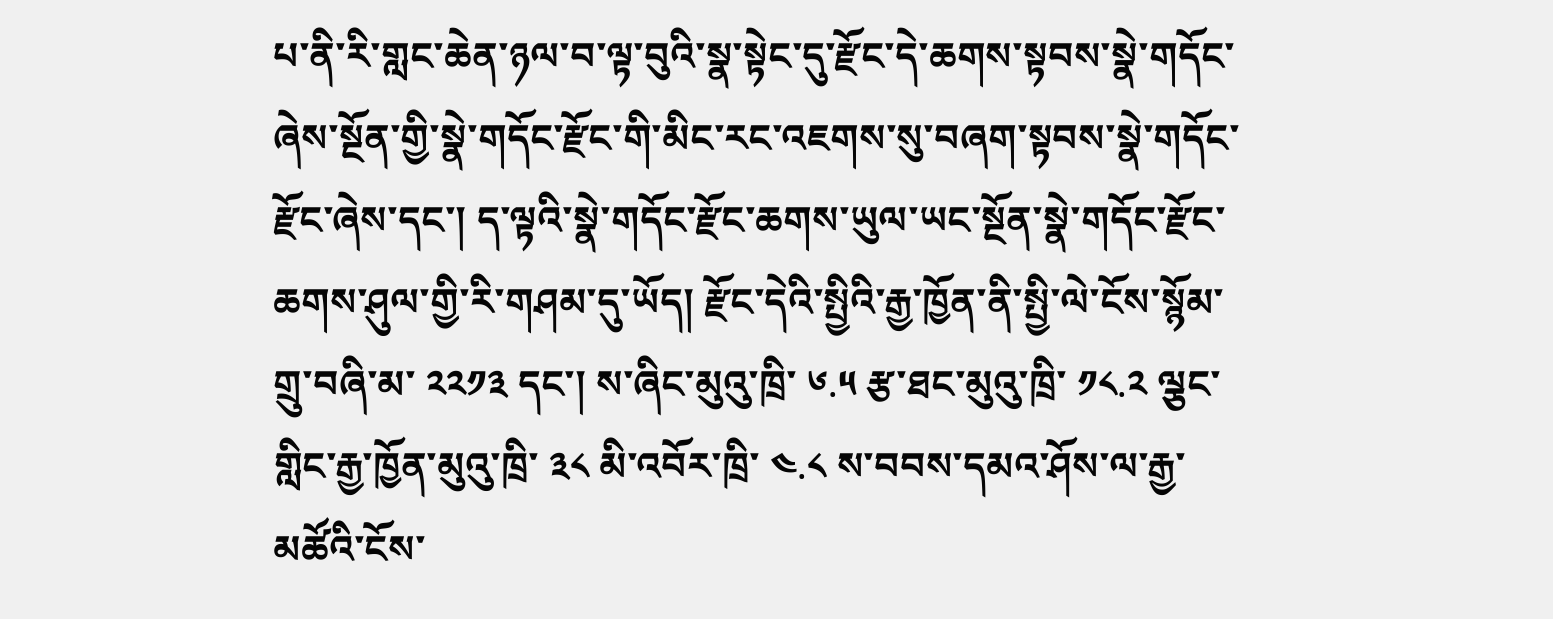པ་ནི་རི་གླང་ཆེན་ཉལ་བ་ལྟ་བུའི་སྣ་སྟེང་དུ་རྫོང་དེ་ཆགས་སྟབས་སྣེ་གདོང་ཞེས་སྔོན་གྱི་སྣེ་གདོང་རྫོང་གི་མིང་རང་འཇགས་སུ་བཞག་སྟབས་སྣེ་གདོང་རྫོང་ཞེས་དང་། ད་ལྟའི་སྣེ་གདོང་རྫོང་ཆགས་ཡུལ་ཡང་སྔོན་སྣེ་གདོང་རྫོང་ཆགས་ཤུལ་གྱི་རི་གཤམ་དུ་ཡོད། རྫོང་དེའི་སྤྱིའི་རྒྱ་ཁྱོན་ནི་སྤྱི་ལེ་ངོས་སྙོམ་གྲུ་བཞི་མ་ ༢༢༡༣ དང་། ས་ཞིང་མུའུ་ཁྲི་ ༦.༥ རྩ་ཐང་མུའུ་ཁྲི་ ༡༨.༢ ལྕང་གླིང་རྒྱ་ཁྱོན་མུའུ་ཁྲི་ ༣༨ མི་འབོར་ཁྲི་ ༤.༨ ས་བབས་དམའ་ཤོས་ལ་རྒྱ་མཚོའི་ངོས་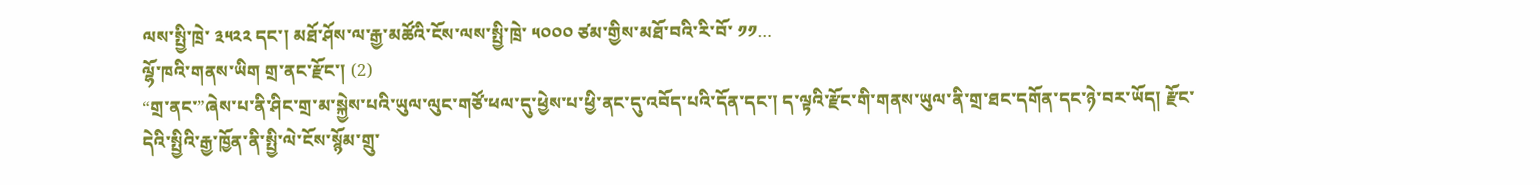ལས་སྤྱི་ཁྲེ་ ༣༥༢༢ དང་། མཐོ་ཤོས་ལ་རྒྱ་མཚོའི་ངོས་ལས་སྤྱི་ཁྲེ་ ༥༠༠༠ ཙམ་གྱིས་མཐོ་བའི་རི་བོ་ ༡༡…
ལྷོ་ཁའི་གནས་ཡིག གྲ་ནང་རྫོང་། (2)
“གྲ་ནང་”ཞེས་པ་ནི་ཤིང་གྲ་མ་སྐྱེས་པའི་ཡུལ་ལུང་གཙོ་ཕལ་དུ་ཕྱེས་པ་ཕྱི་ནང་དུ་འབོད་པའི་དོན་དང་། ད་ལྟའི་རྫོང་གི་གནས་ཡུལ་ནི་གྲ་ཐང་དགོན་དང་ཉེ་བར་ཡོད། རྫོང་དེའི་སྤྱིའི་རྒྱ་ཁྱོན་ནི་སྤྱི་ལེ་ངོས་སྙོམ་གྲུ་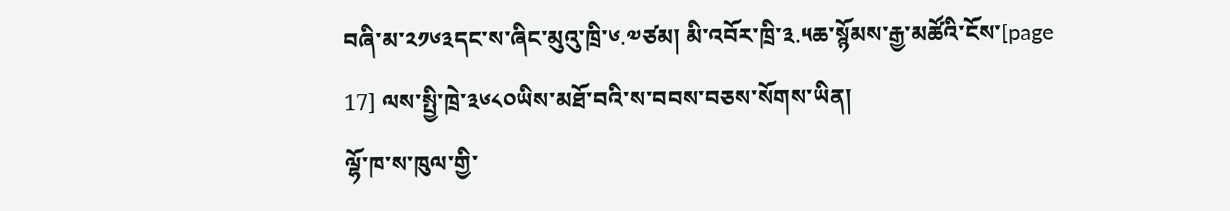བཞི་མ་༢༡༦༣དང་ས་ཞིང་མུའུ་ཁྲི་༦.༧ཙམ། མི་འབོར་ཁྲི་༣.༥ཆ་སྙོམས་རྒྱ་མཚོའི་ངོས་[page 17] ལས་སྤྱི་ཁྲེ་༣༦༨༠ཡིས་མཐོ་བའི་ས་བབས་བཅས་སོགས་ཡིན།
ལྷོ་ཁ་ས་ཁུལ་གྱི་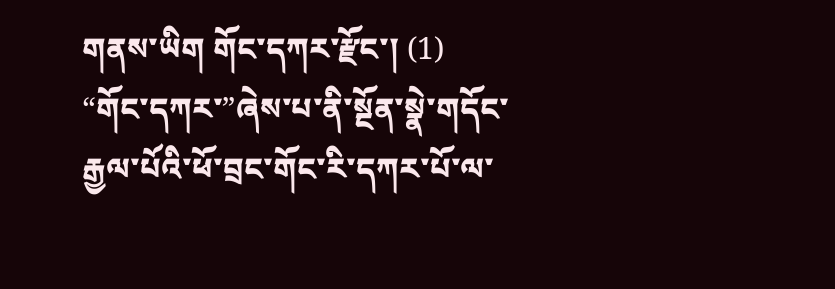གནས་ཡིག གོང་དཀར་རྫོང་། (1)
“གོང་དཀར་”ཞེས་པ་ནི་སྔོན་སྣེ་གདོང་རྒྱལ་པོའི་ཕོ་བྲང་གོང་རི་དཀར་པོ་ལ་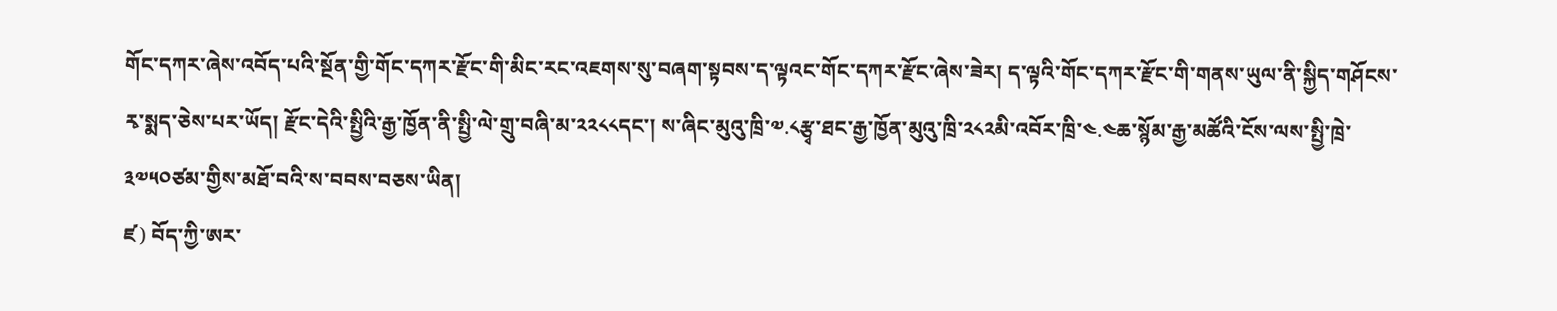གོང་དཀར་ཞེས་འབོད་པའི་སྔོན་གྱི་གོང་དཀར་རྫོང་གི་མིང་རང་འཇགས་སུ་བཞག་སྟབས་ད་ལྟའང་གོང་དཀར་རྫོང་ཞེས་ཟེར། ད་ལྟའི་གོང་དཀར་རྫོང་གི་གནས་ཡུལ་ནི་སྐྱིད་གཤོངས་རྭ་སྨད་ཅེས་པར་ཡོད། རྫོང་དེའི་སྤྱིའི་རྒྱ་ཁྱོན་ནི་སྤྱི་ལེ་གྲུ་བཞི་མ་༢༢༨༨དང་། ས་ཞིང་མུའུ་ཁྲི་༧.༨རྩྭ་ཐང་རྒྱ་ཁྱོན་མུའུ་ཁྲི་༢༨༢མི་འབོར་ཁྲི་༤.༤ཆ་སྙོམ་རྒྱ་མཚོའི་ངོས་ལས་སྤྱི་ཁྲེ་༣༧༥༠ཙམ་གྱིས་མཐོ་བའི་ས་བབས་བཅས་ཡིན།
ཛ) བོད་ཀྱི་ཨར་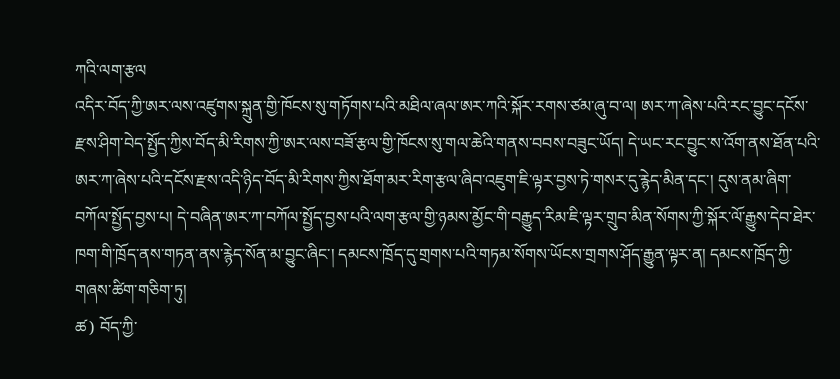ཀའི་ལག་རྩལ
འདིར་བོད་ཀྱི་ཨར་ལས་འཛུགས་སྐྲུན་གྱི་ཁོངས་སུ་གཏོགས་པའི་མཐིལ་ཞལ་ཨར་ཀའི་སྐོར་རགས་ཙམ་ཞུ་བ་ལ། ཨར་ཀ་ཞེས་པའི་རང་བྱུང་དངོས་རྫས་ཤིག་བེད་སྤྱོད་ཀྱིས་བོད་མི་རིགས་ཀྱི་ཨར་ལས་བཟོ་རྩལ་གྱི་ཁོངས་སུ་གལ་ཆེའི་གནས་བབས་བཟུང་ཡོད། དེ་ཡང་རང་བྱུང་ས་འོག་ནས་ཐོན་པའི་ཨར་ཀ་ཞེས་པའི་དངོས་རྫས་འདི་ཉིད་བོད་མི་རིགས་ཀྱིས་ཐོག་མར་རིག་རྩལ་ཞིབ་འཇུག་ཇི་ལྟར་བྱས་ཏེ་གསར་དུ་རྙེད་མིན་དང་། དུས་ནམ་ཞིག་བཀོལ་སྤྱོད་བྱས་པ། དེ་བཞིན་ཨར་ཀ་བཀོལ་སྤྱོད་བྱས་པའི་ལག་རྩལ་གྱི་ཉམས་མྱོང་གི་བརྒྱུད་རིམ་ཇི་ལྟར་གྲུབ་མིན་སོགས་ཀྱི་སྐོར་ལོ་རྒྱུས་དེབ་ཐེར་ཁག་གི་ཁྲོད་ནས་གཏན་ནས་རྙེད་སོན་མ་བྱུང་ཞིང་། དམངས་ཁྲོད་དུ་གྲགས་པའི་གཏམ་སོགས་ཡོངས་གྲགས་ཤོད་རྒྱུན་ལྟར་ན། དམངས་ཁྲོད་ཀྱི་གཞས་ཚིག་གཅིག་ཏུ།
ཚ) བོད་ཀྱི་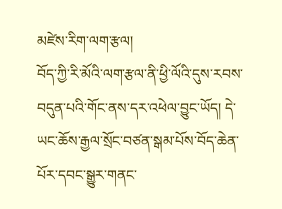མཛེས་རིག་ལག་རྩལ།
བོད་ཀྱི་རི་མོའི་ལག་རྩལ་ནི་ཕྱི་ལོའི་དུས་རབས་བདུན་པའི་གོང་ནས་དར་འཕེལ་བྱུང་ཡོད། དེ་ཡང་ཆོས་རྒྱལ་སྲོང་བཙན་སྒམ་པོས་བོད་ཆེན་པོར་དབང་སྒྱུར་གནང་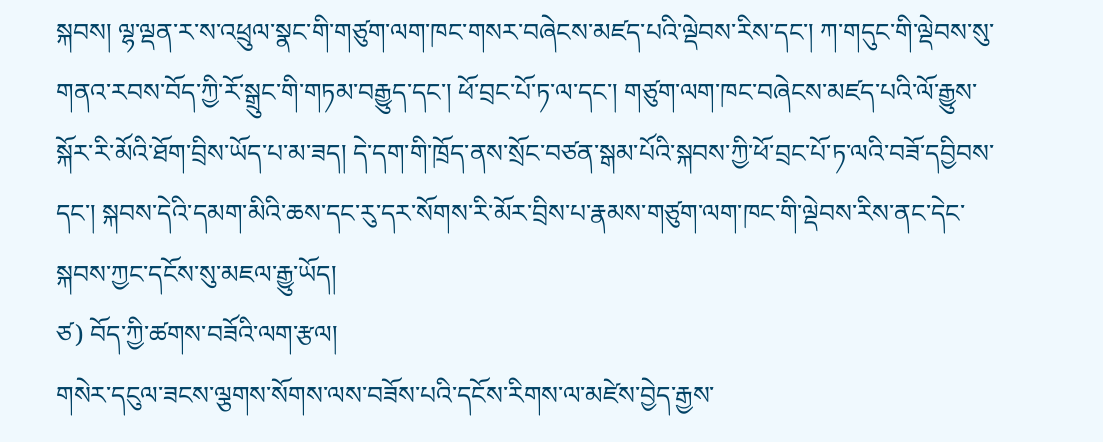སྐབས། ལྷ་ལྡན་ར་ས་འཕྲུལ་སྣང་གི་གཙུག་ལག་ཁང་གསར་བཞེངས་མཛད་པའི་ལྡེབས་རིས་དང་། ཀ་གདུང་གི་ལྡེབས་སུ་གནའ་རབས་བོད་ཀྱི་རོ་སྒྲུང་གི་གཏམ་བརྒྱུད་དང་། ཕོ་བྲང་པོ་ཏ་ལ་དང་། གཙུག་ལག་ཁང་བཞེངས་མཛད་པའི་ལོ་རྒྱུས་སྐོར་རི་མོའི་ཐོག་བྲིས་ཡོད་པ་མ་ཟད། དེ་དག་གི་ཁྲོད་ནས་སྲོང་བཙན་སྒམ་པོའི་སྐབས་ཀྱི་ཕོ་བྲང་པོ་ཏ་ལའི་བཟོ་དབྱིབས་དང་། སྐབས་དེའི་དམག་མིའི་ཆས་དང་རུ་དར་སོགས་རི་མོར་བྲིས་པ་རྣམས་གཙུག་ལག་ཁང་གི་ལྡེབས་རིས་ནང་དེང་སྐབས་ཀྱང་དངོས་སུ་མཇལ་རྒྱུ་ཡོད།
ཙ) བོད་ཀྱི་ཚགས་བཟོའི་ལག་རྩལ།
གསེར་དངུལ་ཟངས་ལྕགས་སོགས་ལས་བཟོས་པའི་དངོས་རིགས་ལ་མཛེས་བྱེད་རྒྱས་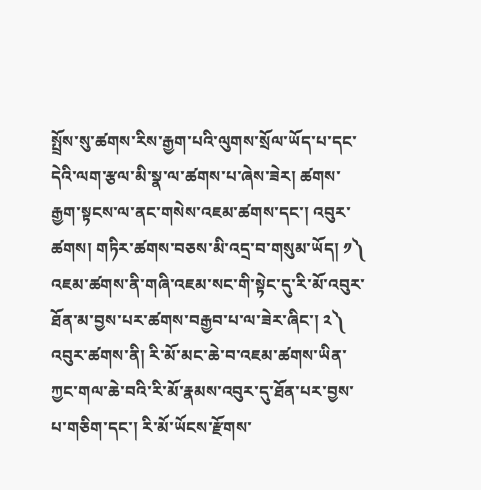སྤྲོས་སུ་ཚགས་རིས་རྒྱག་པའི་ལུགས་སྲོལ་ཡོད་པ་དང་དེའི་ལག་རྩལ་མི་སྣ་ལ་ཚགས་པ་ཞེས་ཟེར། ཚགས་རྒྱག་སྟངས་ལ་ནང་གསེས་འཇམ་ཚགས་དང་། འབུར་ཚགས། གཏིར་ཚགས་བཅས་མི་འདྲ་བ་གསུམ་ཡོད། ༡༽ འཇམ་ཚགས་ནི་གཞི་འཇམ་སང་གི་སྟེང་དུ་རི་མོ་འབུར་ཐོན་མ་བྱས་པར་ཚགས་བརྒྱབ་པ་ལ་ཟེར་ཞིང་། ༢༽ འབུར་ཚགས་ནི། རི་མོ་མང་ཆེ་བ་འཇམ་ཚགས་ཡིན་ཀྱང་གལ་ཆེ་བའི་རི་མོ་རྣམས་འབུར་དུ་ཐོན་པར་བྱས་པ་གཅིག་དང་། རི་མོ་ཡོངས་རྫོགས་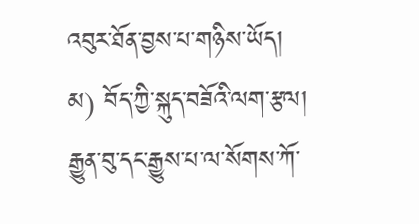འབུར་ཐོན་བྱས་པ་གཉིས་ཡོད།
མ) བོད་ཀྱི་སྐུད་བཟོའི་ལག་རྩལ།
རྒྱུན་བུ་དང་རྒྱུས་པ་ལ་སོགས་ཀོ་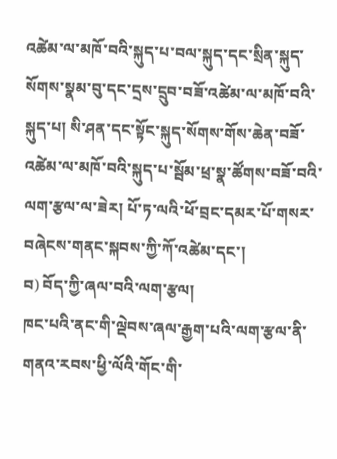འཚེམ་ལ་མཁོ་བའི་སྐུད་པ་བལ་སྐུད་དང་སྲིན་སྐུད་སོགས་སྣམ་བུ་དང་དྲས་དྲུབ་བཟོ་འཚེམ་ལ་མཁོ་བའི་སྐུད་པ། སི་ཤན་དང་སྟོང་སྐུད་སོགས་གོས་ཆེན་བཟོ་འཚེམ་ལ་མཁོ་བའི་སྐུད་པ་སྦོམ་ཕྲ་སྣ་ཚོགས་བཟོ་བའི་ལག་རྩལ་ལ་ཟེར། པོ་ཏ་ལའི་ཕོ་བྲང་དམར་པོ་གསར་བཞེངས་གནང་སྐབས་ཀྱི་ཀོ་འཚེམ་དང་།
བ) བོད་ཀྱི་ཞལ་བའི་ལག་རྩལ།
ཁང་པའི་ནང་གི་ལྡེབས་ཞལ་རྒྱག་པའི་ལག་རྩལ་ནི་གནའ་རབས་ཕྱི་ལོའི་གོང་གི་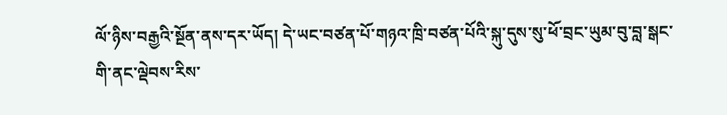ལོ་ཉིས་བརྒྱའི་སྔོན་ནས་དར་ཡོད། དེ་ཡང་བཙན་པོ་གཉའ་ཁྲི་བཙན་པོའི་སྐུ་དུས་སུ་ཕོ་བྲང་ཡུམ་བུ་བླ་སྒང་གི་ནང་ལྡེབས་རིས་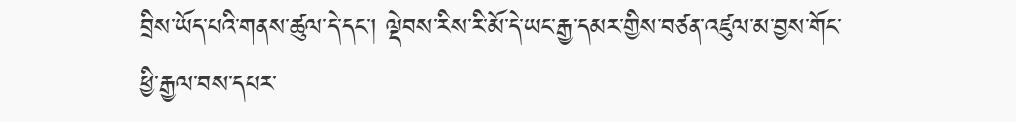བྲིས་ཡོད་པའི་གནས་ཚུལ་དེ་དང་། ལྡེབས་རིས་རི་མོ་དེ་ཡང་རྒྱ་དམར་གྱིས་བཙན་འཛུལ་མ་བྱས་གོང་ཕྱི་རྒྱལ་བས་དཔར་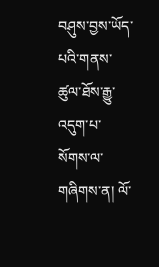བཤུས་བྱས་ཡོད་པའི་གནས་ཚུལ་ཐོས་རྒྱུ་འདུག་པ་སོགས་ལ་གཞིགས་ན། ལོ་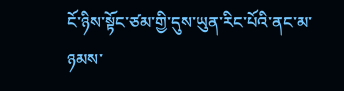ངོ་ཉིས་སྟོང་ཙམ་གྱི་དུས་ཡུན་རིང་པོའི་ནང་མ་ཉམས་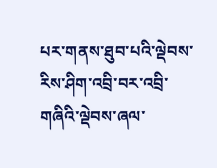པར་གནས་ཐུབ་པའི་ལྡེབས་རིས་ཤིག་འབྲི་བར་འབྲི་གཞིའི་ལྡེབས་ཞལ་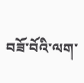བཟོ་བོའི་ལག་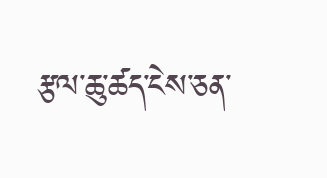རྩལ་ཆུ་ཚད་ངེས་ཅན་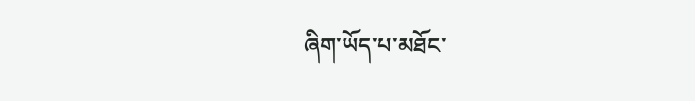ཞིག་ཡོད་པ་མཐོང་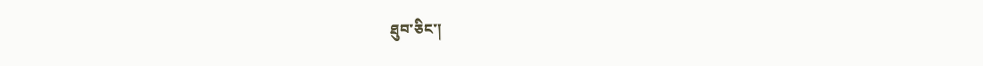ཐུབ་ཅིང་།